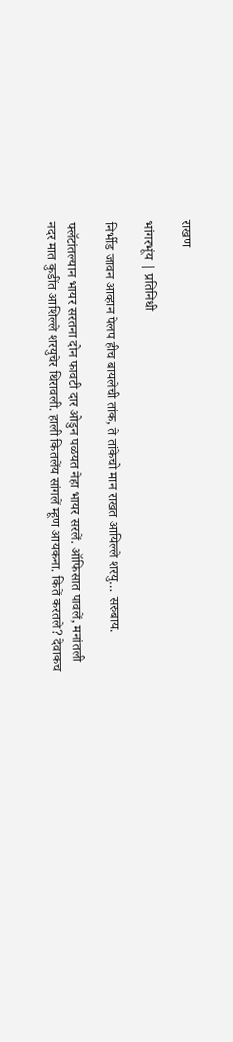राखण

भांगरभूंय | प्रतिनिधी

निर्भीड जावन आव्हान पेलप हीच बायलेची तांक, ते तांकेचो मान राखत आयिल्ले शरयु… सरुबाय.

फ्लॅटांतल्यान भायर सरतना दोन फावटी दार ओडुन पळयत नेहा भायर सरलें. ऑफिसात पावलें, मनांतली नदर मात कुडींत आशिल्ले शरयुचेर थिरावली. हाली कितलेंय सांगलें म्हूण आयकना. कितें करतले? देवाकच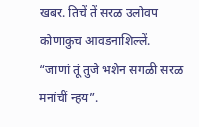खबर. तिचें तें सरळ उलोवप कोणाकुच आवडनाशिल्लें.
“जाणां तूं तुजे भशेन सगळी सरळ मनांचीं न्हय”.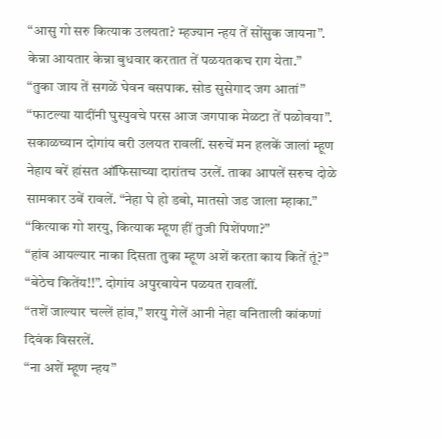“आसु गो सरु कित्याक उलयता? म्हज्यान न्हय तें सोंसुक जायना”.
केन्ना आयतार केन्ना बुधवार करतात तें पळयतकच राग येता.”
“तुका जाय तें सगळें घेवन बसपाक. सोड सुसेगाद जग आतां”
“फाटल्या यादींनी घुस्पुवचे परस आज जगपाक मेळटा तें पळोवया”.
सकाळच्यान दोगांय बरी उलयत रावलीं. सरुचें मन हलकें जालां म्हूण नेहाय बरें हांसत ऑफिसाच्या दारांतच उरलें. ताका आपलें सरुच दोळे सामकार उबें रावलें. “नेहा घे हो डबो, मातसो जड जाला म्हाका.”
“कित्याक गो शरयु, कित्याक म्हूण हीं तुजी पिशेंपणा?”
“हांव आयल्यार नाका दिसता तुका म्हूण अशें करता काय कितें तूं?”
“बेठेच कितेंय!!”. दोगांय अपुरबायेन पळयत रावलीं.
“तशें जाल्यार चल्लें हांव,” शरयु गेलें आनी नेहा वनिताली कांकणां दिवंक विसरलें.
“ना अशें म्हूण न्हय”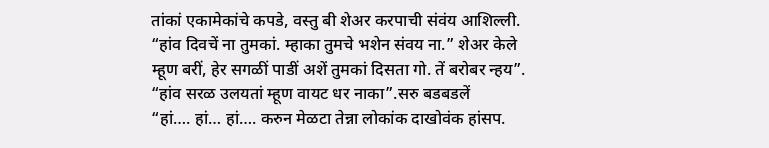तांकां एकामेकांचे कपडे, वस्तु बी शेअर करपाची संवंय आशिल्ली.
“हांव दिवचें ना तुमकां. म्हाका तुमचे भशेन संवय ना.” शेअर केले म्हूण बरीं, हेर सगळीं पाडीं अशें तुमकां दिसता गो. तें बरोबर न्हय”.
“हांव सरळ उलयतां म्हूण वायट धर नाका”.सरु बडबडलें
“हां…. हां… हां…. करुन मेळटा तेन्ना लोकांक दाखोवंक हांसप.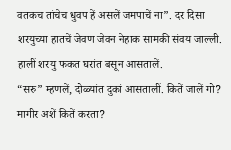वतकच तांचेच धुवप हें असलें जमपाचें ना”. दर दिसा शरयुच्या हातचें जेवण जेवन नेहाक सामकी संवय जाल्ली. हालीं शरयु फकत घरांत बसून आसतालें.
“सरु” म्हणलें, दोळ्यांत दुकां आसतालीं. कितें जालें गो? मागीर अशें कितें करता?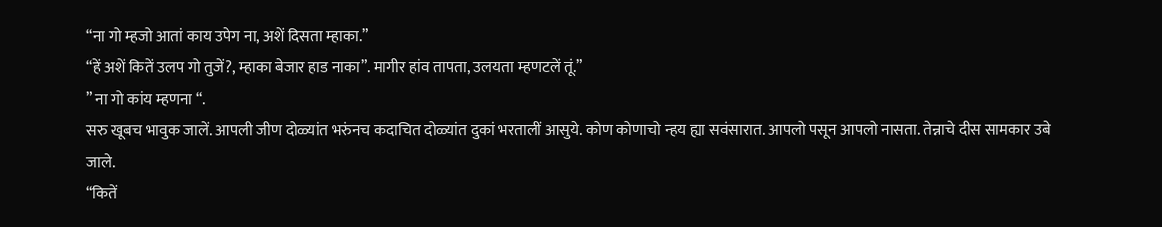“ना गो म्हजो आतां काय उपेग ना, अशें दिसता म्हाका.”
“हें अशें कितें उलप गो तुजें?, म्हाका बेजार हाड नाका”. मागीर हांव तापता, उलयता म्हणटलें तूं.”
” ना गो कांय म्हणना “.
सरु खूबच भावुक जालें. आपली जीण दोळ्यांत भरुंनच कदाचित दोळ्यांत दुकां भरतालीं आसुये. कोण कोणाचो न्हय ह्या सवंसारात. आपलो पसून आपलो नासता. तेन्नाचे दीस सामकार उबे जाले.
“कितें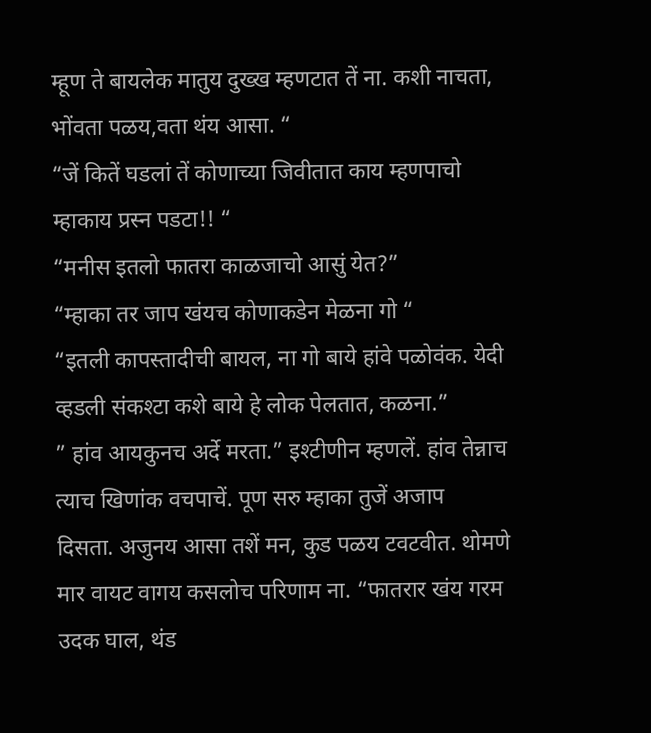म्हूण ते बायलेक मातुय दुख्ख म्हणटात तें ना. कशी नाचता, भोंवता पळय,वता थंय आसा. “
“जें कितें घडलां तें कोणाच्या जिवीतात काय म्हणपाचो म्हाकाय प्रस्न पडटा!! “
“मनीस इतलो फातरा काळजाचो आसुं येत?”
“म्हाका तर जाप खंयच कोणाकडेन मेळना गो “
“इतली कापस्तादीची बायल, ना गो बाये हांवे पळोवंक. येदी व्हडली संकश्टा कशे बाये हे लोक पेलतात, कळना.”
” हांव आयकुनच अर्दे मरता.” इश्टीणीन म्हणलें. हांव तेन्नाच त्याच खिणांक वचपाचें. पूण सरु म्हाका तुजें अजाप
दिसता. अजुनय आसा तशें मन, कुड पळय टवटवीत. थोमणे मार वायट वागय कसलोच परिणाम ना. “फातरार खंय गरम उदक घाल, थंड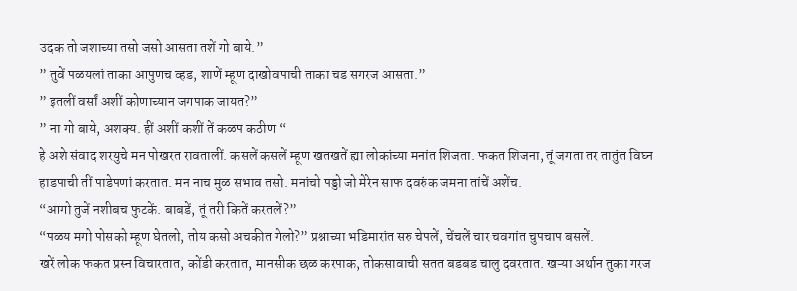उदक तो जशाच्या तसो जसो आसता तशें गो बाये.”
” तुवें पळयलां ताका आपुणच व्हड, शाणें म्हूण दाखोवपाची ताका चड सगरज आसता.”
” इतलीं वर्सां अशीं कोणाच्यान जगपाक जायत?”
” ना गो बाये, अशक्य. हीं अशीं कशीं तें कळप कठीण “
हे अशे संवाद शरयुचे मन पोखरत रावतालीं. कसलें कसलें म्हूण खतखतें ह्या लोकांच्या मनांत शिजता. फकत शिजना, तूं जगता तर तातुंत विघ्न हाडपाची तीं पाडेपणां करतात. मन नाच मुळ सभाव तसो. मनांचो पड्डो जो मेरेन साफ दवरुंक जमना तांचें अशेंच.
“आगो तुजें नशीबच फुटकें. बाबडें, तूं तरी कितें करतलें?”
“पळय मगो पोसको म्हूण घेतलो, तोय कसो अचकीत गेलो?” प्रश्नाच्या भडिमारांत सरु चेपलें, चेंचलें चार चवगांत चुपचाप बसलें.
खरें लोक फकत प्रस्न विचारतात, कोंडी करतात, मानसीक छळ करपाक, तोकसावाची सतत बडबड चालु दवरतात. खऱ्या अर्थान तुका गरज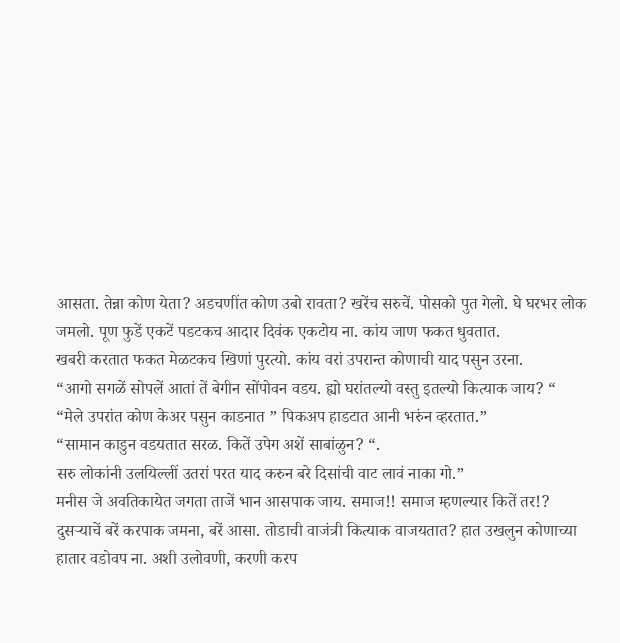आसता. तेन्ना कोण येता? अडचणींत कोण उबो रावता? खरेंच सरुचें. पोसको पुत गेलो. घे घरभर लोक जमलो. पूण फुडें एकटें पडटकच आदार दिवंक एकटोय ना. कांय जाण फकत धुवतात.
खबरी करतात फकत मेळटकच खिणां पुरत्यो. कांय वरां उपरान्त कोणाची याद पसुन उरना.
“आगो सगळें सोपलें आतां तें बेगीन सोंपोवन वडय. ह्यो घरांतल्यो वस्तु इतल्यो कित्याक जाय? “
“मेले उपरांत कोण केअर पसुन काडनात ” पिकअप हाडटात आनी भरुंन व्हरतात.”
“सामान काडुन वडयतात सरळ. कितें उपेग अशें साबांळुन? “.
सरु लोकांनी उलयिल्लीं उतरां परत याद करुन बरे दिसांची वाट लावं नाका गो.”
मनीस जे अवतिकायेत जगता ताजें भान आसपाक जाय. समाज!! समाज म्हणल्यार कितें तर!?
दुसऱ्याचें बरें करपाक जमना, बरें आसा. तोडाची वाजंत्री कित्याक वाजयतात? हात उखलुन कोणाच्या हातार वडोवप ना. अशी उलोवणी, करणी करप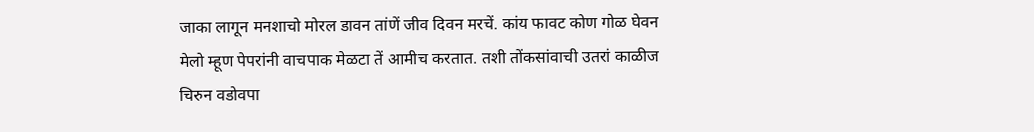जाका लागून मनशाचो मोरल डावन तांणें जीव दिवन मरचें. कांय फावट कोण गोळ घेवन मेलो म्हूण पेपरांनी वाचपाक मेळटा तें आमीच करतात. तशी तोंकसांवाची उतरां काळीज चिरुन वडोवपा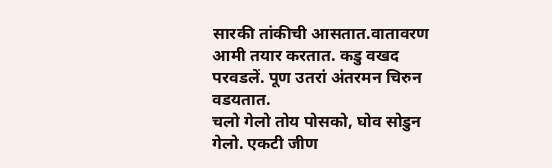सारकी तांकीची आसतात.वातावरण आमी तयार करतात. कडु वखद परवडलें. पूण उतरां अंतरमन चिरुन वडयतात.
चलो गेलो तोय पोसको, घोव सोडुन गेलो. एकटी जीण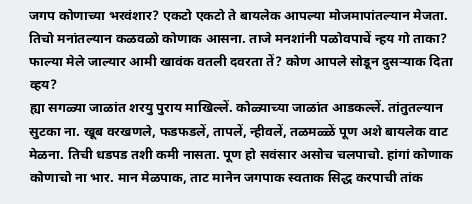जगप कोणाच्या भरवंशार? एकटो एकटो ते बायलेक आपल्या मोजमापांतल्यान मेजता. तिचो मनांतल्यान कळवळो कोणाक आसना. ताजे मनशांनी पळोवपाचें न्हय गो ताका? फाल्या मेले जाल्यार आमी खावंक वतली दवरता तें? कोण आपले सोडून दुसऱ्याक दिता व्हय?
ह्या सगळ्या जाळांत शरयु पुराय माखिल्लें. कोळ्याच्या जाळांत आडकल्लें. तांतुतल्यान सुटका ना. खूब वरखणले, फडफडलें, तापलें, न्हीवलें, तळमळ्ळें पूण अशे बायलेक वाट मेळना. तिची धडपड तशी कमी नासता. पूण हो सवंसार असोच चलपाचो. हांगां कोणाक कोणाचो ना भार. मान मेळपाक, ताट मानेन जगपाक स्वताक सिद्ध करपाची तांक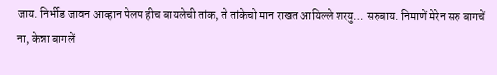जाय. निर्भीड जावन आव्हान पेलप हीच बायलेची तांक, ते तांकेचो मान राखत आयिल्ले शरयु… सरुबाय. निमाणें मेरेन सरु बागचें ना, केन्ना बागलें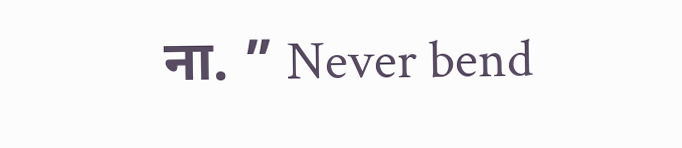ना. ” Never bend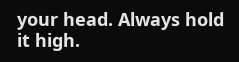your head. Always hold it high.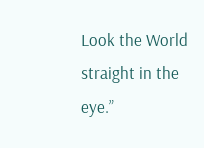Look the World straight in the eye.”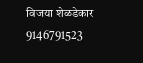विजया शेळडेकार
9146791523